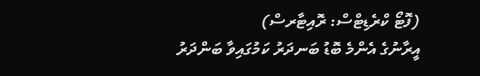(ފޮޓޯ ކްރެޑިޓްސް: ރޮއިޓާރސް)
އީރާނުގެ އެންމެ ބޮޑު ބަނދަރު ކަމުގައިވާ ބަންދަރު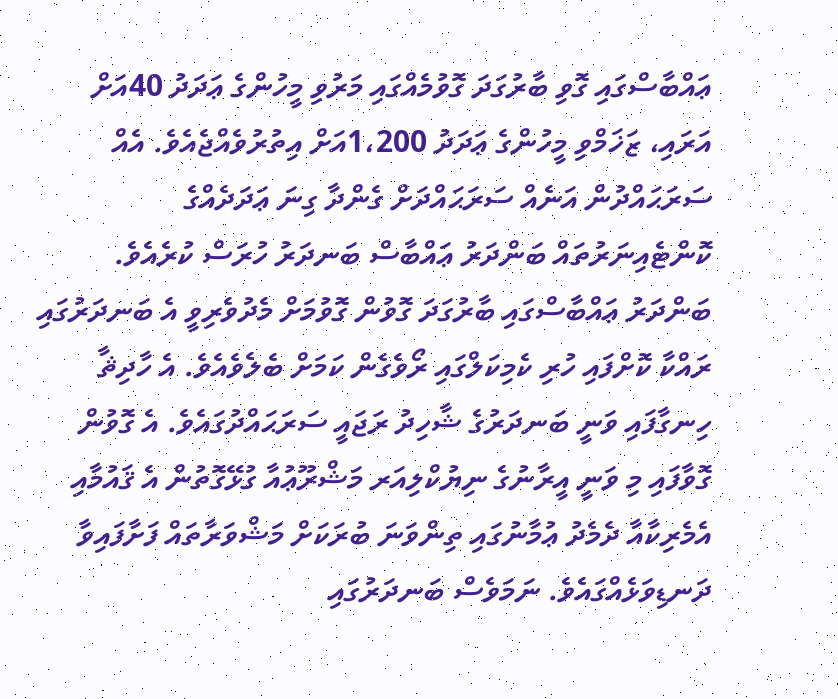ޢައްބާސްގައި ގޮވި ބާރުގަދަ ގޮވުމެއްގައި މަރުވި މީހުންގެ ޢަދަދު 40އަށް އަރައި، ޒަޚަމްވި މީހުންގެ ޢަދަދު 1،200އަށް އިތުރުވެއްޖެއެވެ. އެއް ސަރަޙައްދުން އަނެއް ސަރަޙައްދަށް ގެންދާ ގިނަ ޢަދަދެއްގެ ކޮންޓެއިނަރުތައް ބަންދަރު ޢައްބާސް ބަނދަރު ހުރަސް ކުރެއެވެ. ބަންދަރު ޢައްބާސްގައި ބާރުގަދަ ގޮވުން ގޮވުމަށް މެދުވެރިވީ އެ ބަނދަރުގައި ރައްކާ ކޮށްފައި ހުރި ކެމިކަލްގައި ރޯވެގެން ކަމަށް ބެލެވެއެވެ. އެ ހާދިޘާ ހިނގާފައި ވަނީ ބަނދަރުގެ ޝާހިދު ރަޖައީ ސަރަޙައްދުގައެވެ. އެ ގޮވުން ގޮވާފައި މި ވަނީ އީރާނުގެ ނިޔުކްލިއަރ މަޝްރޫޢުއާ ގުޅޭގޮތުން އެ ޤައުމާއި އެމެރިކާއާ ދެމެދު ޢުމާނުގައި ތިންވަނަ ބުރަކަށް މަޝްވަރާތައް ފަށާފައިވާ ދަނޑިވަޅެއްގައެވެ. ނަމަވެސް ބަނދަރުގައި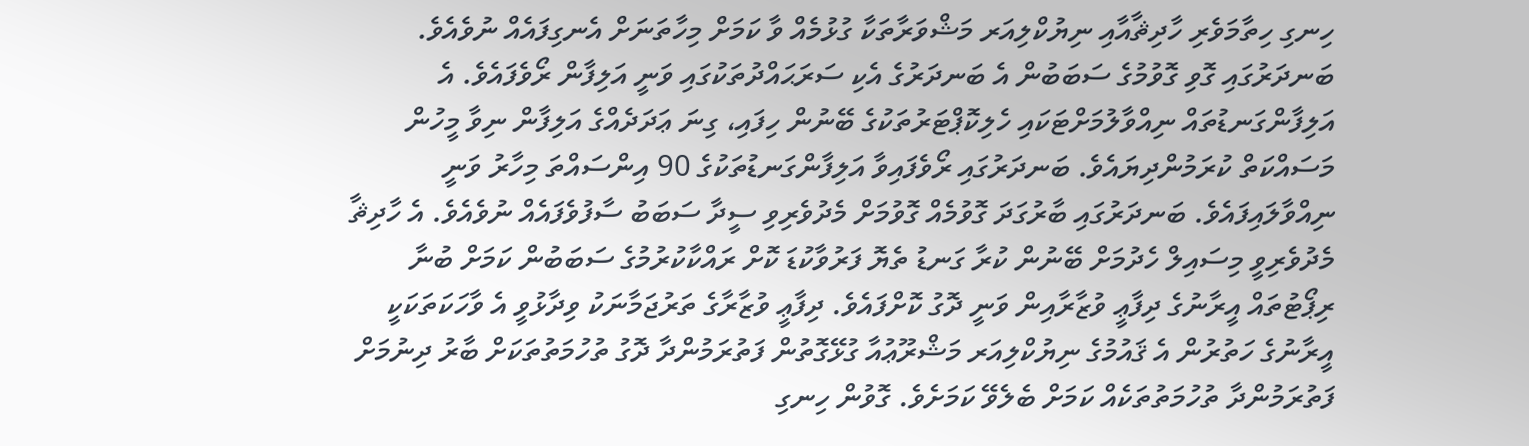ހިނގި ހިތާމަވެރި ހާދިޘާއާއި ނިޔުކްލިއަރ މަޝްވަރާތަކާ ގުޅުމެއް ވާ ކަމަށް މިހާތަނަށް އެނގިފައެއް ނުވެއެވެ.
ބަނދަރުގައި ގޮވި ގޮވުމުގެ ސަބަބުން އެ ބަނދަރުގެ އެކި ސަރަޙައްދުތަކުގައި ވަނީ އަލިފާން ރޯވެފައެވެ. އެ އަލިފާންގަނޑުތައް ނިއްވާލުމަށްޓަކައި ހެލިކޮޕްޓަރުތަކުގެ ބޭނުން ހިފައި، ގިނަ ޢަދަދެއްގެ އަލިފާން ނިވާ މީހުން މަސައްކަތް ކުރަމުންދިޔައެވެ. ބަނދަރުގައި ރޯވެފައިވާ އަލިފާންގަނޑުތަކުގެ 90 އިންސައްތަ މިހާރު ވަނީ ނިއްވާލައިފައެވެ. ބަނދަރުގައި ބާރުގަދަ ގޮވުމެއް ގޮވުމަށް މެދުވެރިވި ސީދާ ސަބަބު ސާފުވެފައެއް ނުވެއެވެ. އެ ހާދިޘާ މެދުވެރިވީ މިސައިލް ހެދުމަށް ބޭނުން ކުރާ ގަނޑު ތެޔޮ ފަރުވާކުޑަ ކޮށް ރައްކާކުރުމުގެ ސަބަބުން ކަމަށް ބުނާ ރިޕޯޓުތައް އީރާނުގެ ދިފާޢީ ވުޒާރާއިން ވަނީ ދޮގު ކޮށްފައެވެ. ދިފާޢީ ވުޒާރާގެ ތަރުޖަމާނަކު ވިދާޅުވީ އެ ވާހަކަތަކަކީ އީރާނުގެ ހަތުރުން އެ ޤައުމުގެ ނިޔުކްލިއަރ މަޝްރޫޢުއާ ގުޅޭގޮތުން ފަތުރަމުންދާ ދޮގު ތުހުމަތުތަކަށް ބާރު ދިނުމަށް ފަތުރަމުންދާ ތުހުމަތުތަކެއް ކަމަށް ބެލެވޭ ކަމަށެވެ. ގޮވުން ހިނގި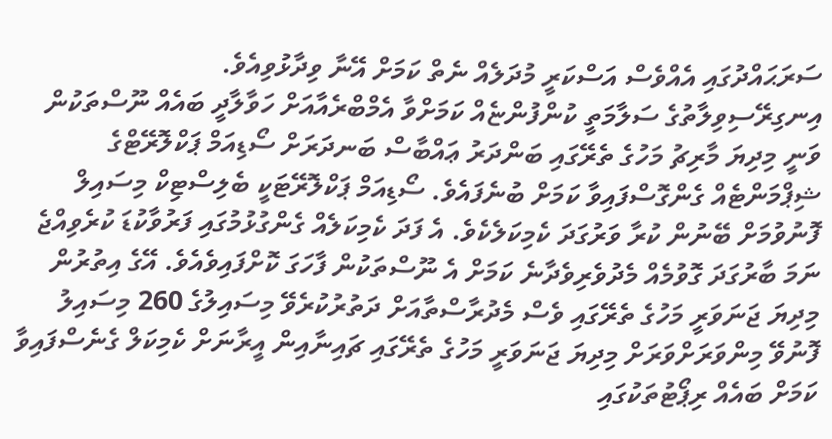ސަރަޙައްދުގައި އެއްވެސް އަސްކަރީ މުދަލެއް ނެތް ކަމަށް އޭނާ ވިދާޅުވިއެވެ.
އިނގިރޭސިވިލާތުގެ ސަލާމަތީ ކުންފުންޏެއް ކަމަށްވާ އެމްބްރެއާއަށް ހަވާލާދީ ބައެއް ނޫސްތަކުން ވަނީ މިދިޔަ މާރިޗު މަހުގެ ތެރޭގައި ބަންދަރު ޢައްބާސް ބަނދަރަށް ސޯޑިއަމް ޕަކްލޮރޭޓްގެ ޝިޕްމަންޓެއް ގެންގޮސްފައިވާ ކަމަށް ބުނެފައެވެ. ސޯޑިއަމް ޕަކްލޮރޭޓަކީ ބެލިސްޓިކް މިސައިލް ފޮނުވުމަށް ބޭނުން ކުރާ ވަރުގަދަ ކެމިކަލެކެވެ. އެ ފަދަ ކެމިކަލެއް ގެންގުޅުމުގައި ފަރުވާކުޑަ ކުރެވިއްޖެ ނަމަ ބާރުގަދަ ގޮވުމެއް މެދުވެރިވެދާނެ ކަމަށް އެ ނޫސްތަކުން ފާހަގަ ކޮށްފައިވެއެވެ. އޭގެ އިތުރުން މިދިޔަ ޖަނަވަރީ މަހުގެ ތެރޭގައި ވެސް މެދުރާސްތާއަށް ދަތުރުކުރެވޭ މިސައިލުގެ 260 މިސައިލު ފޮނުވޭ މިންވަރަށްވަރަށް މިދިޔަ ޖަނަވަރީ މަހުގެ ތެރޭގައި ޗައިނާއިން އީރާނަށް ކެމިކަލް ގެނެސްފައިވާ ކަމަށް ބައެއް ރިޕޯޓުތަކުގައި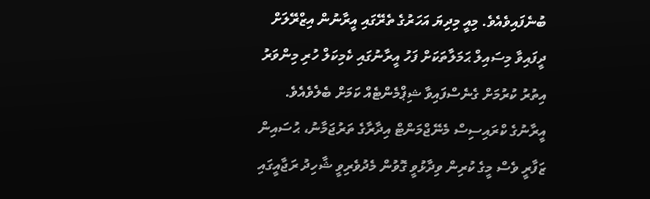ބުނެފައިވެއެވެ. މިއީ މިދިޔަ އަހަރުގެ ތެރޭގައި އީރާނުން އިޒްރޭލަށް ދީފައިވާ މިސައިލް ޙަމަލާތަކަށް ފަހު އީރާނުގައި ކެމިކަލް ހުރި މިންވަރު އިތުރު ކުރުމަށް ގެނެސްފައިވާ ޝިޕްމެންޓެއް ކަމަށް ބެލެވެއެވެ.
އީރާނުގެ ކްރައިސިސް މެނޭޖްމަންޓް އިދާރާގެ ތަރުޖަމާނު، ޙުސައިން ޒަފާރީ ވެސް މީގެ ކުރިން ވިދާޅުވީ ގޮވުން މެދުވެރިވީ ޝާހިދު ރަޖާއީގައި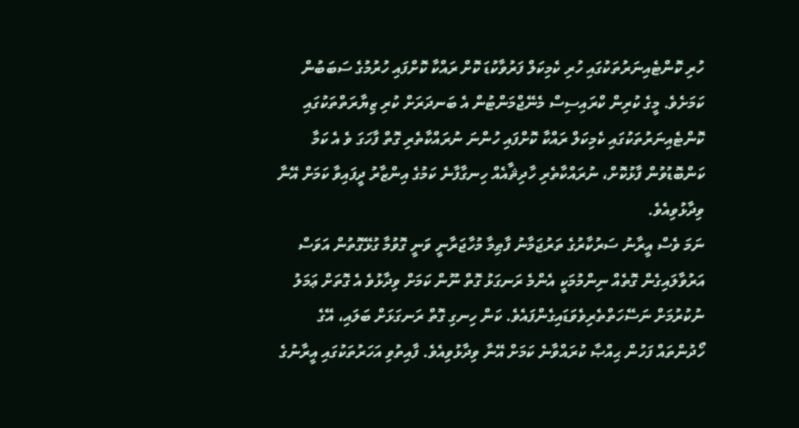ހުރި ކޮންޓެއިނަރުތަކުގައި ހުރި ކެމިކަލް ފަރުވާކުޑަ ކޮށް ރައްކާ ކޮށްފައި ހުރުމުގެ ސަބަބުން ކަމަށެވެ. މީގެ ކުރިން ކްރައިސިސް މެނޭޖްމަންޓުން އެ ބަނދަރަށް ކުރި ޒިޔާރަތްތަކުގައި ކޮންޓެއިނަރުތަކުގައި ކެމިކަލް ރައްކާ ކޮށްފައި ހުންނަ ނުރައްކާތެރި ގޮތް ފާހަގަ ވެ އެ ކަމާ ކަންބޮޑުވުން ފާޅުކޮށް، ނުރައްކާތެރި ހާދިޘާއެއް ހިނގާފާނެ ކަމުގެ އިންޒާރު ދީފައިވާ ކަމަށް އޭނާ ވިދާޅުވިއެވެ.
ނަމަ ވެސް އީރާނު ސަރުކާރުގެ ތަރުޖަމާނު ފާޠިމާ މުހާޖަރާނީ ވަނީ ގޮވުމާ ގުޅޭގޮތުން އަވަސް އަރުވާލައިގެން ގޮތެއް ނިންމުމަކީ އެންމެ ރަނގަޅު ގޮތް ނޫން ކަމަށް ވިދާޅުވެ އެ ގޮތަށް ޢަމަލު ނުކުރުމަށް ނަސޭހަތްތެރިވެވަޑައިގެންފައެވެ. ކަން ހިނގި ގޮތް ރަނގަޅަށް ބަލައި، އޭގެ ހޯދުންތައް ފަހުން ޙިއްޞާ ކުރައްވާނެ ކަމަށް އޭނާ ވިދާޅުވިއެވެ. ފާއިތުވި އަހަރުތަކުގައި އީރާނުގެ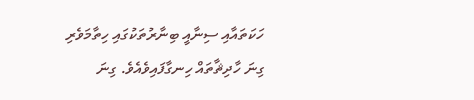ހަކަތައާއި ސިނާއީ ބިނާރުތަކުގައި ހިތާމަވެރި ގިނަ ހާދިޘާތައް ހިނގާފައިވެއެވެ. ގިނަ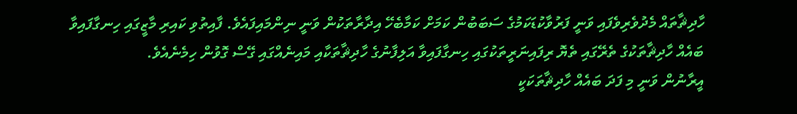ހާދިޘާތައް މެދުވެރިވެފައި ވަނީ ފަރުވާކުޑަކަމުގެ ސަބަބުން ކަމަށް ކަމާބެހޭ އިދާރާތަކުން ވަނީ ނިންމައިފައެވެ. ފާއިތުވި ކައިރި މާޒީގައި ހިނގާފައިވާ ބައެއް ހާދިޘާތަކުގެ ތެރޭގައި ތެޔޮ ރިފައިނަރީތަކުގައި ހިނގާފައިވާ އަލިފާނުގެ ހާދިޘާތަކާއި މައިނެއްގައި ގޭސް ގޮވުން ހިމެނެއެވެ.
އީރާނުން ވަނީ މި ފަދަ ބައެއް ހާދިޘާތަކަކީ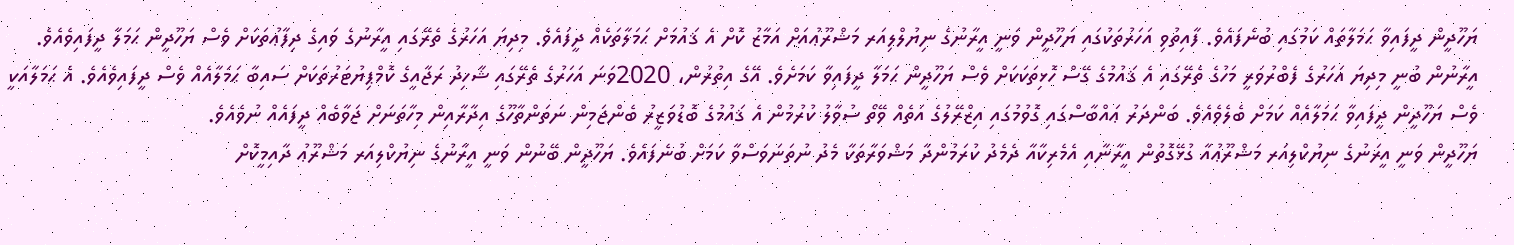ޔަހޫދީން ދީފައިވާ ޙަމަލާތައް ކަމުގައި ބުނެފައެވެ. ފާއިތުވި އަހަރުތަކުގައި ޔަހޫދީން ވަނީ އީރާނުގެ ނިޔުލްލިއަރ މަޝްރޫޢުއަށް އަމާޒު ކޮށް އެ ޤައުމަށް ޙަމަލާތަކެއް ދީފައެވެ. މިދިޔަ އަހަރުގެ ތެރޭގައި އީރާނުގެ ވައިގެ ދިފާޢުތަކަށް ވެސް ޔަހޫދީން ޙަމަލާ ދީފައިވެއެވެ. އީރާނުން ބުނީ މިދިޔަ އަހަރުގެ ފެބްރުވަރީ މަހުގެ ތެރޭގައި އެ ޤައުމުގެ ގޭސް ހޮޅިތަކަކަށް ވެސް ޔަހޫދީން ޙަމަލާ ދީފައިވާ ކަމަށެވެ. އޭގެ އިތުރުން، 2020ވަނަ އަހަރުގެ ތެރޭގައި ޝާހިދު ރަޖާއީގެ ކޮމްޕިޔުޓަރުތަކަށް ސައިބާ ޙަމަލާއެއް ވެސް ދީފައިވެއެވެ. އެ ޙަމަލާއަކީ ވެސް ޔަހޫދީން ދީފައިވާ ޙަމަލާއެއް ކަމަށް ބެލެވެއެވެ. ބަންދަރު ޢައްބާސްގައި ގޮވުމުގައި އިޒްރޭލުގެ އަތެއް ވޭތޯ ސުވާލު ކުރުމުން އެ ޤައުމުގެ ބޮޑުވަޒީރު ބެންޖަމިން ނަތަންތާހޫގެ އިދާރާއިން މިހާތަނަށް ޖަވާބެއް ދީފައެއް ނުވެއެވެ.
ޔަހޫދީން ވަނީ އީރަނުގެ ނިޔުކްލިއަރ މަޝްރޫޢުއާ ގުޅޭގޮތުން އީރާނާއި އެމެރިކާއާ ދެމެދު ކުރަމުންދާ މަޝްވަރާތަކާ މެދު ނުތަނަވަސްވާ ކަމަށް ބުނެފައެވެ. ޔަހޫދީން ބޭނުން ވަނީ އީރާނުގެ ނިޔުކްލިއަރ މަޝްރޫޢު ދާއިމީކޮށް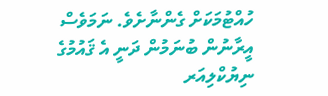ހުއްޓުމަކަށް ގެންނާށެވެ. ނަމަވެސް އީރާނުން ބުނަމުން ދަނީ އެ ޤައުމުގެ ނިޔުކްލިއަރ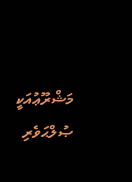މަޝްރޫޢުއަކީ ޞުލްޙަވެރި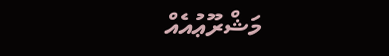މަޝްރޫޢުއެއް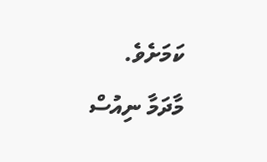ކަމަށެވެ.
މާދަމާ ނިއުސް